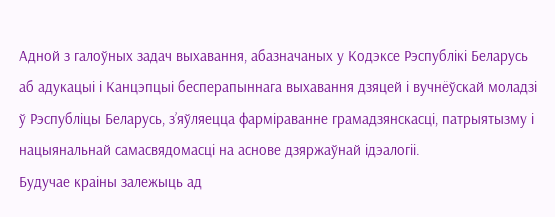Адной з галоўных задач выхавання, абазначаных у Кодэксе Рэспублікі Беларусь аб адукацыі і Канцэпцыі бесперапыннага выхавання дзяцей і вучнёўскай моладзі ў Рэспубліцы Беларусь, з’яўляецца фарміраванне грамадзянскасці, патрыятызму і нацыянальнай самасвядомасці на аснове дзяржаўнай ідэалогіі.
Будучае краіны залежыць ад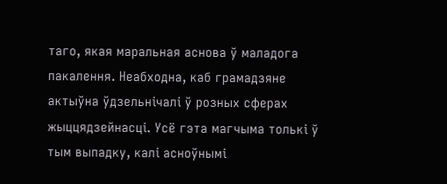таго, якая маральная аснова ў маладога пакалення. Неабходна, каб грамадзяне актыўна ўдзельнічалі ў розных сферах жыццядзейнасці. Усё гэта магчыма толькі ў тым выпадку, калі асноўнымі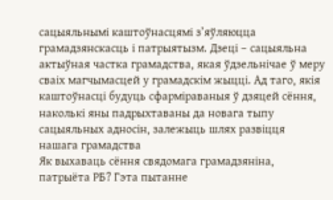сацыяльнымі каштоўнасцямі з’яўляюцца грамадзянскасць і патрыятызм. Дзеці – сацыяльна актыўная частка грамадства, якая ўдзельнічае ў меру сваіх магчымасцей у грамадскім жыцці. Ад таго, якія каштоўнасці будуць сфарміраваныя ў дзяцей сёння, наколькі яны падрыхтаваны да новага тыпу сацыяльных адносін, залежыць шлях развіцця нашага грамадства
Як выхаваць сёння свядомага грамадзяніна, патрыёта РБ? Гэта пытанне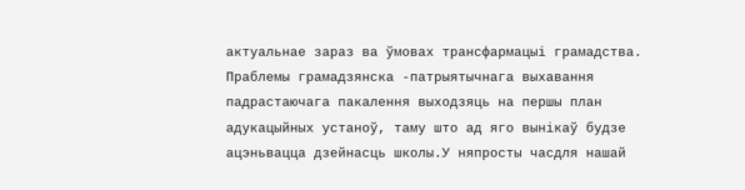актуальнае зараз ва ўмовах трансфармацыі грамадства. Праблемы грамадзянска -патрыятычнага выхавання падрастаючага пакалення выходзяць на першы план адукацыйных устаноў, таму што ад яго вынікаў будзе ацэньвацца дзейнасць школы.У няпросты часдля нашай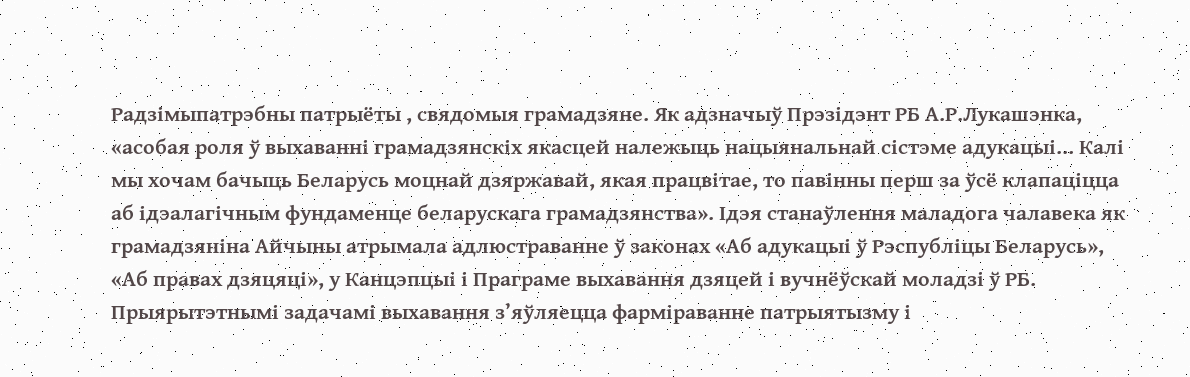Радзімыпатрэбны патрыёты , свядомыя грамадзяне. Як адзначыў Прэзідэнт РБ А.Р.Лукашэнка, «асобая роля ў выхаванні грамадзянскіх якасцей належыць нацыянальнай сістэме адукацыі… Калі мы хочам бачыць Беларусь моцнай дзяржавай, якая працвітае, то павінны перш за ўсё клапаціцца аб ідэалагічным фундаменце беларускага грамадзянства». Ідэя станаўлення маладога чалавека як грамадзяніна Айчыны атрымала адлюстраванне ў законах «Аб адукацыі ў Рэспубліцы Беларусь», «Аб правах дзяцяці», у Канцэпцыі і Праграме выхавання дзяцей і вучнёўскай моладзі ў РБ. Прыярытэтнымі задачамі выхавання з’яўляецца фарміраванне патрыятызму і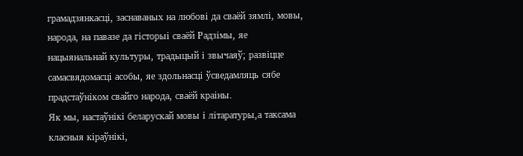грамадзянкасці, заснаваных на любові да сваёй зямлі, мовы, народа, на павазе да гісторыі сваёй Радзімы, яе нацыянальнай культуры, традыцый і звычаяў; развіцце самасвядомасці асобы, яе здольнасці ўсведамляць сябе прадстаўніком свайго народа, сваёй краіны.
Як мы, настаўнікі беларускай мовы і літаратуры,а таксама класныя кіраўнікі,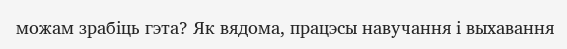можам зрабіць гэта? Як вядома, працэсы навучання і выхавання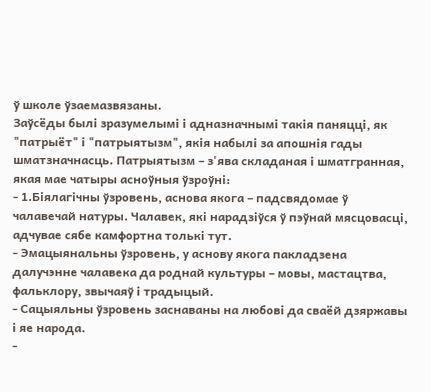ў школе ўзаемазвязаны.
Заўсёды былі зразумелымі і адназначнымі такія паняцці, як "патрыёт" і "патрыятызм", якія набылі за апошнія гады шматзначнасць. Патрыятызм – з'ява складаная і шматгранная, якая мае чатыры асноўныя ўзроўні:
- 1.Біялагічны ўзровень, аснова якога – падсвядомае ў чалавечай натуры. Чалавек, які нарадзіўся ў пэўнай мясцовасці, адчувае сябе камфортна толькі тут.
- Эмацыянальны ўзровень, у аснову якога пакладзена далучэнне чалавека да роднай культуры – мовы, мастацтва, фальклору, звычаяў і традыцый.
- Сацыяльны ўзровень заснаваны на любові да сваёй дзяржавы і яе народа.
-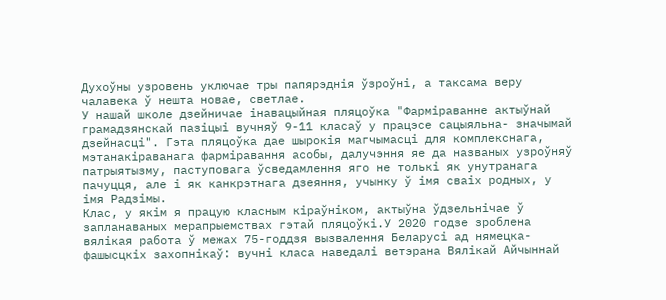Духоўны узровень уключае тры папярэднія ўзроўні, а таксама веру чалавека ў нешта новае, светлае.
У нашай школе дзейничае інавацыйная пляцоўка "Фарміраванне актыўнай грамадзянскай пазіцыі вучняў 9-11 класаў у працэсе сацыяльна- значымай дзейнасці". Гэта пляцоўка дае шырокія магчымасці для комплекснага, мэтанакіраванага фарміравання асобы, далучэння яе да названых узроўняў патрыятызму, паступовага ўсведамлення яго не толькі як унутранага пачуцця, але і як канкрэтнага дзеяння, учынку ў імя сваіх родных, у імя Радзімы.
Клас, у якім я працую класным кіраўніком, актыўна ўдзельнічае ў запланаваных мерапрыемствах гэтай пляцоўкі.У 2020 годзе зроблена вялікая работа ў межах 75-годдзя вызвалення Беларусі ад нямецка-фашысцкіх захопнікаў: вучні класа наведалі ветэрана Вялікай Айчыннай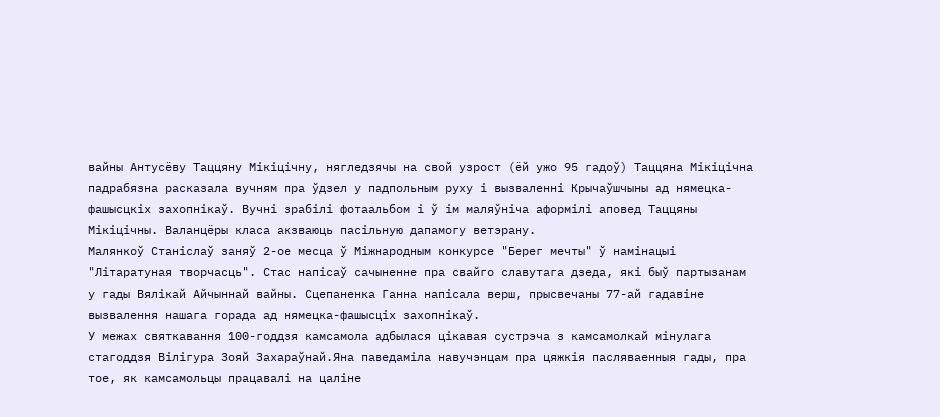вайны Антусёву Таццяну Мікіцічну, нягледзячы на свой узрост (ёй ужо 95 гадоў) Таццяна Мікіцічна падрабязна расказала вучням пра ўдзел у падпольным руху і вызваленні Крычаўшчыны ад нямецка-фашысцкіх захопнікаў. Вучні зрабілі фотаальбом і ў ім маляўніча аформілі аповед Таццяны Мікіцічны. Валанцёры класа акзваюць пасільную дапамогу ветэрану.
Малянкоў Станіслаў заняў 2-ое месца ў Міжнародным конкурсе "Берег мечты" ў намінацыі "Літаратуная творчасць". Стас напісаў сачыненне пра свайго славутага дзеда, які быў партызанам у гады Вялікай Айчыннай вайны. Сцепаненка Ганна напісала верш, прысвечаны 77-ай гадавіне вызвалення нашага горада ад нямецка-фашысціх захопнікаў.
У межах святкавання 100-годдзя камсамола адбылася цікавая сустрэча з камсамолкай мінулага стагоддзя Вілігура Зояй Захараўнай.Яна паведаміла навучэнцам пра цяжкія пасляваенныя гады, пра тое, як камсамольцы працавалі на цаліне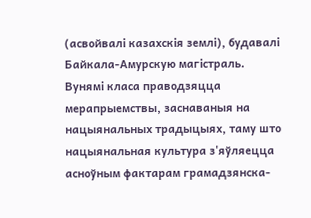(асвойвалі казахскія землі), будавалі Байкала-Амурскую магістраль.
Вунямі класа праводзяцца мерапрыемствы, заснаваныя на нацыянальных традыцыях, таму што нацыянальная культура з'яўляецца асноўным фактарам грамадзянска-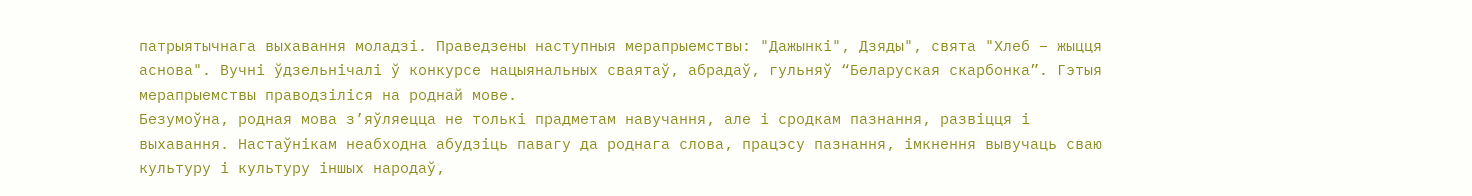патрыятычнага выхавання моладзі. Праведзены наступныя мерапрыемствы: "Дажынкі", Дзяды", свята "Хлеб – жыцця аснова". Вучні ўдзельнічалі ў конкурсе нацыянальных сваятаў, абрадаў, гульняў “Беларуская скарбонка”. Гэтыя мерапрыемствы праводзіліся на роднай мове.
Безумоўна, родная мова з’яўляецца не толькі прадметам навучання, але і сродкам пазнання, развіцця і выхавання. Настаўнікам неабходна абудзіць павагу да роднага слова, працэсу пазнання, імкнення вывучаць сваю культуру і культуру іншых народаў,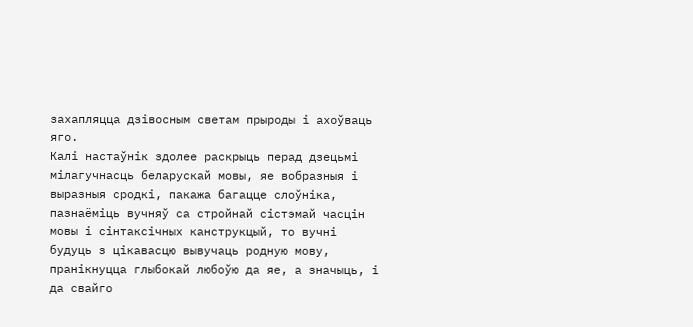захапляцца дзівосным светам прыроды і ахоўваць яго.
Калі настаўнік здолее раскрыць перад дзецьмі мілагучнасць беларускай мовы, яе вобразныя і выразныя сродкі, пакажа багацце слоўніка, пазнаёміць вучняў са стройнай сістэмай часцін мовы і сінтаксічных канструкцый, то вучні будуць з цікавасцю вывучаць родную мову, пранікнуцца глыбокай любоўю да яе, а значыць, і да свайго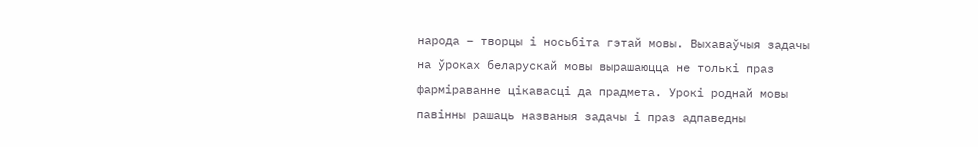народа – творцы і носьбіта гэтай мовы. Выхаваўчыя задачы на ўроках беларускай мовы вырашаюцца не толькі праз фарміраванне цікавасці да прадмета. Урокі роднай мовы павінны рашаць названыя задачы і праз адпаведны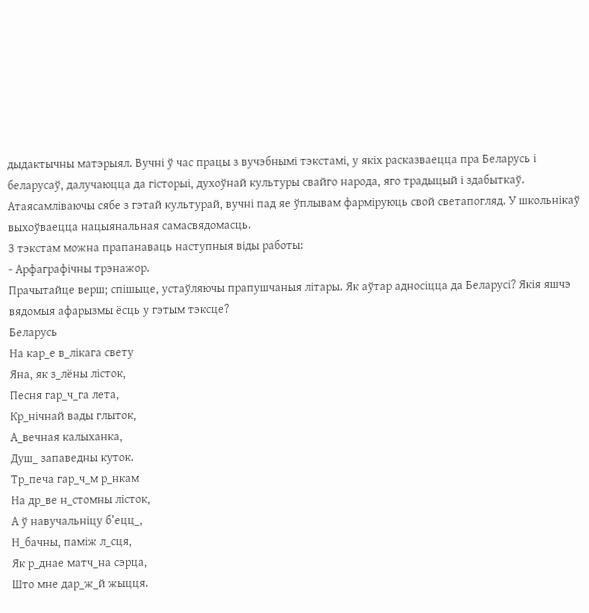дыдактычны матэрыял. Вучні ў час працы з вучэбнымі тэкстамі, у якіх расказваецца пра Беларусь і беларусаў, далучаюцца да гісторыі, духоўнай культуры свайго народа, яго традыцый і здабыткаў. Атаясамліваючы сябе з гэтай культурай, вучні пад яе ўплывам фарміруюць свой светапогляд. У школьнікаў выхоўваецца нацыянальная самасвядомасць.
З тэкстам можна прапанаваць наступныя віды работы:
- Арфаграфічны трэнажор.
Прачытайце верш; спішыце, устаўляючы прапушчаныя літары. Як аўтар адносіцца да Беларусі? Якія яшчэ вядомыя афарызмы ёсць у гэтым тэксце?
Беларусь
На кар_е в_лікага свету
Яна, як з_лёны лісток,
Песня гар_ч_га лета,
Кр_нічнай вады глыток,
А_вечная калыханка,
Душ_ запаведны куток.
Тр_печа гар_ч_м р_нкам
На др_ве н_стомны лісток,
А ў навучальніцу б’ецц_,
Н_бачны, паміж л_сця,
Як р_днае матч_на сэрца,
Што мне дар_ж_й жыцця.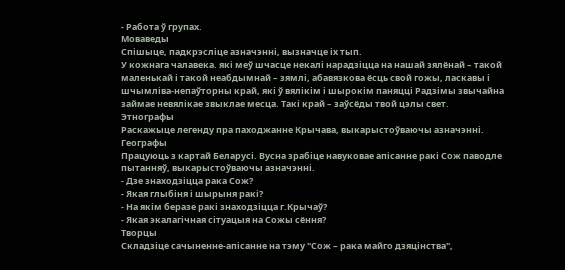- Работа ў групах.
Моваведы
Спішыце, падкрэсліце азначэнні, вызначце іх тып.
У кожнага чалавека. які меў шчасце некалі нарадзіцца на нашай зялёнай – такой маленькай і такой неабдымнай – зямлі, абавязкова ёсць свой гожы, ласкавы і шчымліва-непаўторны край, які ў вялікім і шырокім паняцці Радзімы звычайна займае невялікае звыклае месца. Такі край – заўсёды твой цэлы свет.
Этнографы
Раскажыце легенду пра паходжанне Крычава, выкарыстоўваючы азначэнні.
Географы
Працуюць з картай Беларусі. Вусна зрабіце навуковае апісанне ракі Сож паводле пытанняў, выкарыстоўваючы азначэнні.
- Дзе знаходзіцца рака Сож?
- Якая глыбіня і шырыня ракі?
- На якім беразе ракі знаходзіцца г.Крычаў?
- Якая экалагічная сітуацыя на Сожы сёння?
Творцы
Складзіце сачыненне-апісанне на тэму "Сож – рака майго дзяцінства",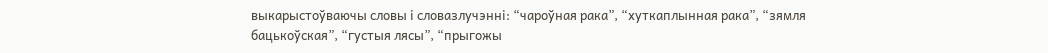выкарыстоўваючы словы і словазлучэнні: “чароўная рака”, “хуткаплынная рака”, “зямля бацькоўская”, “густыя лясы”, “прыгожы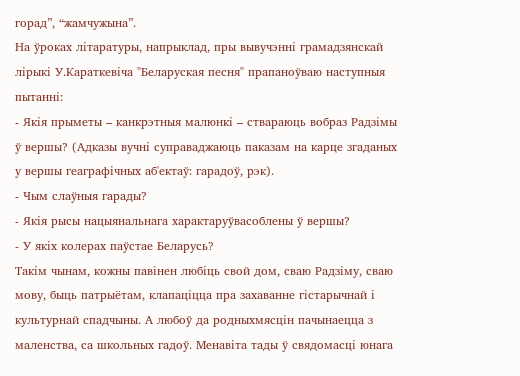горад”, “жамчужына”.
На ўроках літаратуры, напрыклад, пры вывучэнні грамадзянскай лірыкі У.Караткевіча "Беларуская песня" прапаноўваю наступныя пытанні:
- Якія прыметы – канкрэтныя малюнкі – ствараюць вобраз Радзімы ў вершы? (Адказы вучні суправаджаюць паказам на карце згаданых у вершы геаграфічных аб'ектаў: гарадоў, рэк).
- Чым слаўныя гарады?
- Якія рысы нацыянальнага характаруўвасоблены ў вершы?
- У якіх колерах паўстае Беларусь?
Такім чынам, кожны павінен любіць свой дом, сваю Радзіму, сваю мову, быць патрыётам, клапаціцца пра захаванне гістарычнай і культурнай спадчыны. А любоў да родныхмясцін пачынаецца з маленства, са школьных гадоў. Менавіта тады ў свядомасці юнага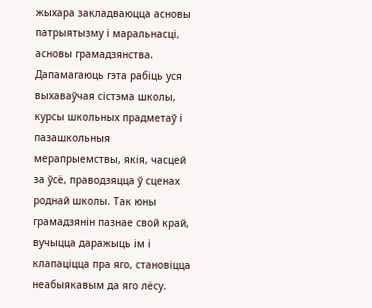жыхара закладваюцца асновы патрыятызму і маральнасці, асновы грамадзянства. Дапамагаюць гэта рабіць уся выхаваўчая сістэма школы, курсы школьных прадметаў і пазашкольныя мерапрыемствы, якія, часцей за ўсё, праводзяцца ў сценах роднай школы. Так юны грамадзянін пазнае свой край, вучыцца даражыць ім і клапаціцца пра яго, становіцца неабыякавым да яго лёсу.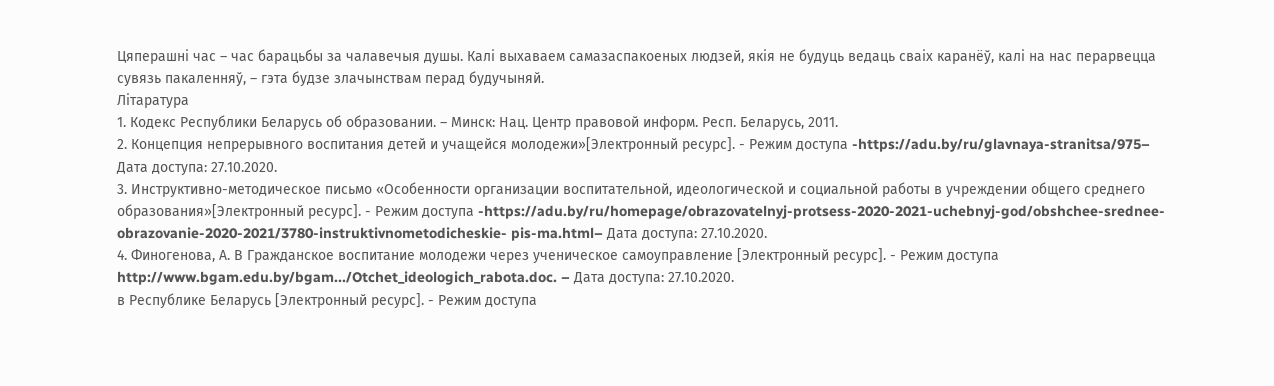Цяперашні час – час барацьбы за чалавечыя душы. Калі выхаваем самазаспакоеных людзей, якія не будуць ведаць сваіх каранёў, калі на нас перарвецца сувязь пакаленняў, – гэта будзе злачынствам перад будучыняй.
Літаратура
1. Кодекс Республики Беларусь об образовании. – Минск: Нац. Центр правовой информ. Респ. Беларусь, 2011.
2. Концепция непрерывного воспитания детей и учащейся молодежи»[Электронный ресурс]. - Режим доступа -https://adu.by/ru/glavnaya-stranitsa/975– Дата доступа: 27.10.2020.
3. Инструктивно-методическое письмо «Особенности организации воспитательной, идеологической и социальной работы в учреждении общего среднего образования»[Электронный ресурс]. - Режим доступа -https://adu.by/ru/homepage/obrazovatelnyj-protsess-2020-2021-uchebnyj-god/obshchee-srednee-obrazovanie-2020-2021/3780-instruktivnometodicheskie- pis-ma.html– Дата доступа: 27.10.2020.
4. Финогенова, А. В Гражданское воспитание молодежи через ученическое самоуправление [Электронный ресурс]. - Режим доступа http://www.bgam.edu.by/bgam.../Otchet_ideologich_rabota.doc. – Дата доступа: 27.10.2020.
в Республике Беларусь [Электронный ресурс]. - Режим доступа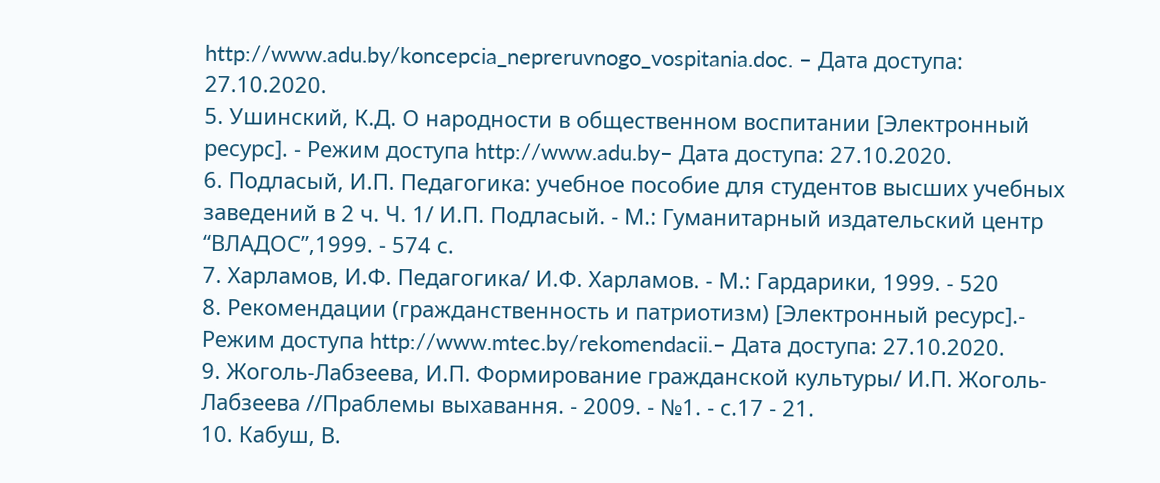http://www.adu.by/koncepcia_nepreruvnogo_vospitania.doc. – Дата доступа: 27.10.2020.
5. Ушинский, К.Д. О народности в общественном воспитании [Электронный ресурс]. - Режим доступа http://www.adu.by– Дата доступа: 27.10.2020.
6. Подласый, И.П. Педагогика: учебное пособие для студентов высших учебных заведений в 2 ч. Ч. 1/ И.П. Подласый. - М.: Гуманитарный издательский центр “ВЛАДОС”,1999. - 574 с.
7. Харламов, И.Ф. Педагогика/ И.Ф. Харламов. - М.: Гардарики, 1999. - 520
8. Рекомендации (гражданственность и патриотизм) [Электронный ресурс].- Режим доступа http://www.mtec.by/rekomendacii.– Дата доступа: 27.10.2020.
9. Жоголь-Лабзеева, И.П. Формирование гражданской культуры/ И.П. Жоголь-Лабзеева //Праблемы выхавання. - 2009. - №1. - с.17 - 21.
10. Кабуш, В.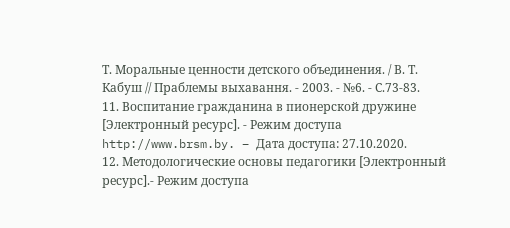Т. Моральные ценности детского объединения. / В. Т. Кабуш // Праблемы выхавання. - 2003. - №6. - С.73-83.
11. Воспитание гражданина в пионерской дружине [Электронный ресурс]. - Режим доступа http://www.brsm.by. – Дата доступа: 27.10.2020.
12. Методологические основы педагогики [Электронный ресурс].- Режим доступа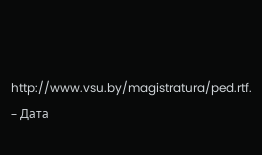http://www.vsu.by/magistratura/ped.rtf. – Дата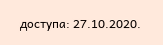доступа: 27.10.2020.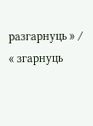разгарнуць » / « згарнуць